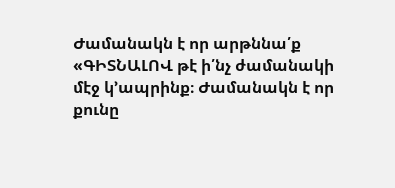Ժամանակն է որ արթննա՛ք
«ԳԻՏՆԱԼՈՎ թէ ի՛նչ ժամանակի մէջ կ’ապրինք։ Ժամանակն է որ քունը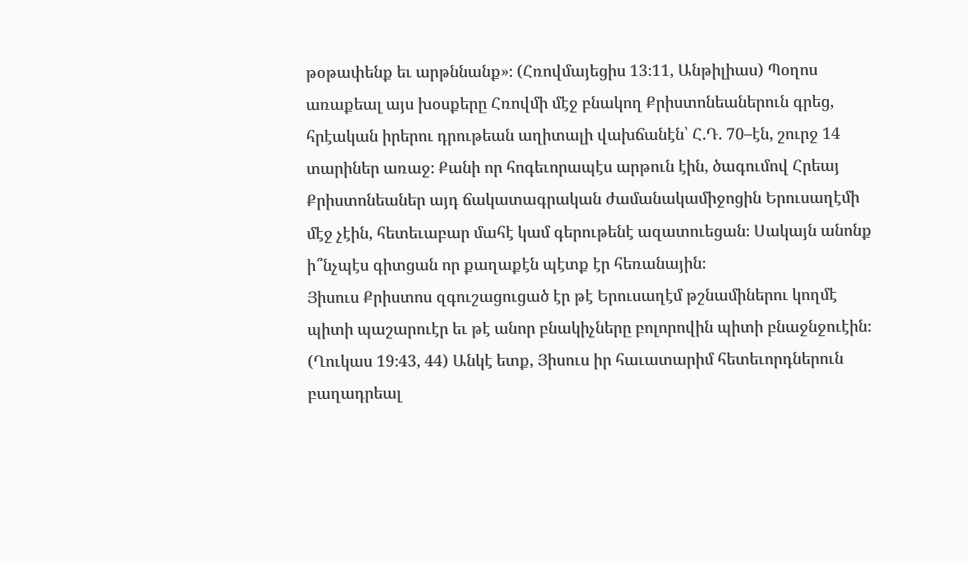թօթափենք եւ արթննանք»։ (Հռովմայեցիս 13։11, Անթիլիաս) Պօղոս առաքեալ այս խօսքերը Հռովմի մէջ բնակող Քրիստոնեաներուն գրեց, հրէական իրերու դրութեան աղիտալի վախճանէն՝ Հ.Դ. 70–էն, շուրջ 14 տարիներ առաջ։ Քանի որ հոգեւորապէս արթուն էին, ծագումով Հրեայ Քրիստոնեաներ այդ ճակատագրական ժամանակամիջոցին Երուսաղէմի մէջ չէին, հետեւաբար մահէ կամ գերութենէ ազատուեցան։ Սակայն անոնք ի՞նչպէս գիտցան որ քաղաքէն պէտք էր հեռանային։
Յիսուս Քրիստոս զգուշացուցած էր թէ Երուսաղէմ թշնամիներու կողմէ պիտի պաշարուէր եւ թէ անոր բնակիչները բոլորովին պիտի բնաջնջուէին։ (Ղուկաս 19։43, 44) Անկէ ետք, Յիսուս իր հաւատարիմ հետեւորդներուն բաղադրեալ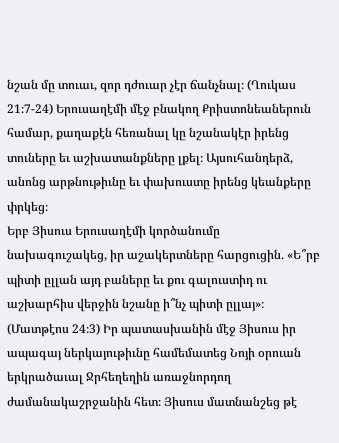նշան մը տուաւ, զոր դժուար չէր ճանչնալ։ (Ղուկաս 21։7-24) Երուսաղէմի մէջ բնակող Քրիստոնեաներուն համար, քաղաքէն հեռանալ կը նշանակէր իրենց տուները եւ աշխատանքները լքել։ Այսուհանդերձ, անոնց արթնութիւնը եւ փախուստը իրենց կեանքերը փրկեց։
Երբ Յիսուս Երուսաղէմի կործանումը նախագուշակեց, իր աշակերտները հարցուցին. «Ե՞րբ պիտի ըլլան այդ բաները եւ քու գալուստիդ ու աշխարհիս վերջին նշանը ի՞նչ պիտի ըլլայ»։ (Մատթէոս 24։3) Իր պատասխանին մէջ Յիսուս իր ապագայ ներկայութիւնը համեմատեց Նոյի օրուան երկրածաւալ Ջրհեղեղին առաջնորդող ժամանակաշրջանին հետ։ Յիսուս մատնանշեց թէ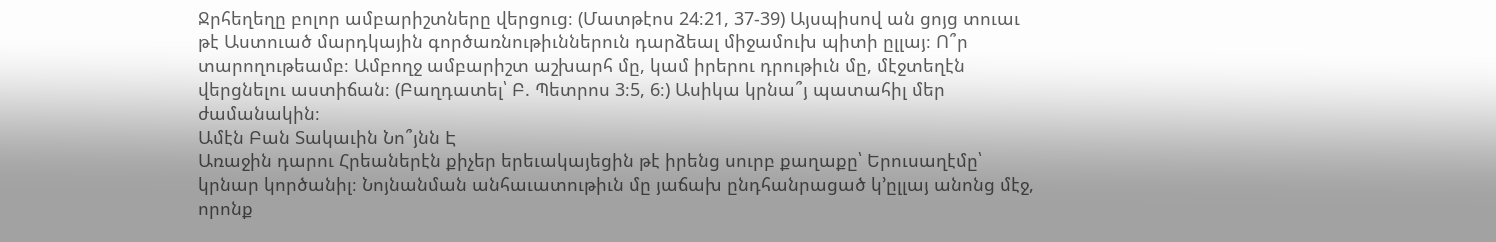Ջրհեղեղը բոլոր ամբարիշտները վերցուց։ (Մատթէոս 24։21, 37-39) Այսպիսով ան ցոյց տուաւ թէ Աստուած մարդկային գործառնութիւններուն դարձեալ միջամուխ պիտի ըլլայ։ Ո՞ր տարողութեամբ։ Ամբողջ ամբարիշտ աշխարհ մը, կամ իրերու դրութիւն մը, մէջտեղէն վերցնելու աստիճան։ (Բաղդատել՝ Բ. Պետրոս 3։5, 6։) Ասիկա կրնա՞յ պատահիլ մեր ժամանակին։
Ամէն Բան Տակաւին Նո՞յնն Է
Առաջին դարու Հրեաներէն քիչեր երեւակայեցին թէ իրենց սուրբ քաղաքը՝ Երուսաղէմը՝ կրնար կործանիլ։ Նոյնանման անհաւատութիւն մը յաճախ ընդհանրացած կ’ըլլայ անոնց մէջ, որոնք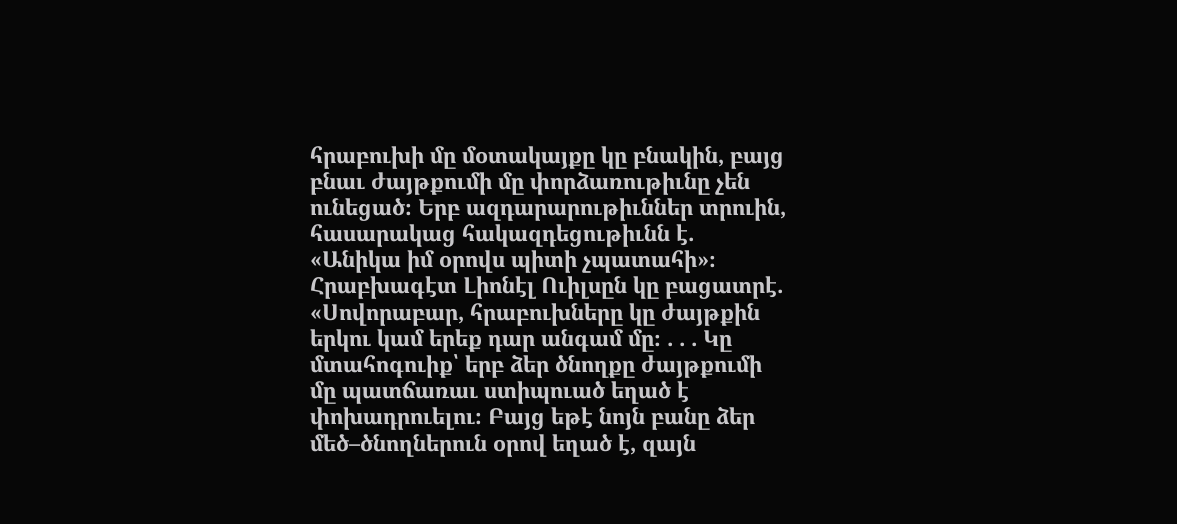հրաբուխի մը մօտակայքը կը բնակին, բայց բնաւ ժայթքումի մը փորձառութիւնը չեն ունեցած։ Երբ ազդարարութիւններ տրուին, հասարակաց հակազդեցութիւնն է. «Անիկա իմ օրովս պիտի չպատահի»։ Հրաբխագէտ Լիոնէլ Ուիլսըն կը բացատրէ. «Սովորաբար, հրաբուխները կը ժայթքին երկու կամ երեք դար անգամ մը։ . . . Կը մտահոգուիք՝ երբ ձեր ծնողքը ժայթքումի մը պատճառաւ ստիպուած եղած է փոխադրուելու։ Բայց եթէ նոյն բանը ձեր մեծ–ծնողներուն օրով եղած է, զայն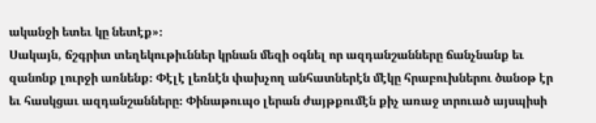ականջի ետեւ կը նետէք»։
Սակայն, ճշգրիտ տեղեկութիւններ կրնան մեզի օգնել որ ազդանշանները ճանչնանք եւ զանոնք լուրջի առնենք։ Փէլէ լեռնէն փախչող անհատներէն մէկը հրաբուխներու ծանօթ էր եւ հասկցաւ ազդանշանները։ Փինաթուպօ լերան ժայթքումէն քիչ առաջ տրուած այսպիսի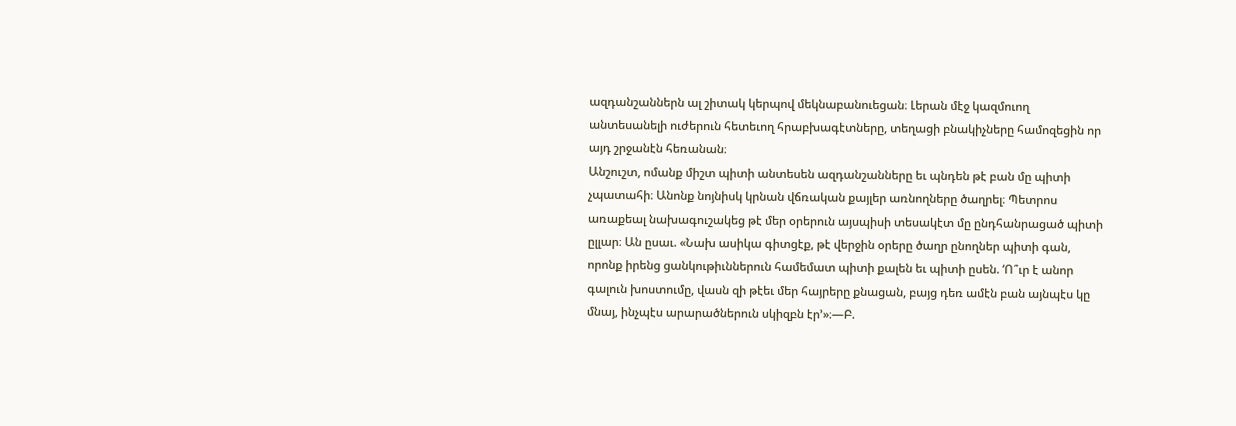ազդանշաններն ալ շիտակ կերպով մեկնաբանուեցան։ Լերան մէջ կազմուող անտեսանելի ուժերուն հետեւող հրաբխագէտները, տեղացի բնակիչները համոզեցին որ այդ շրջանէն հեռանան։
Անշուշտ, ոմանք միշտ պիտի անտեսեն ազդանշանները եւ պնդեն թէ բան մը պիտի չպատահի։ Անոնք նոյնիսկ կրնան վճռական քայլեր առնողները ծաղրել։ Պետրոս առաքեալ նախագուշակեց թէ մեր օրերուն այսպիսի տեսակէտ մը ընդհանրացած պիտի ըլլար։ Ան ըսաւ. «Նախ ասիկա գիտցէք, թէ վերջին օրերը ծաղր ընողներ պիտի գան, որոնք իրենց ցանկութիւններուն համեմատ պիտի քալեն եւ պիտի ըսեն. ‘Ո՞ւր է անոր գալուն խոստումը, վասն զի թէեւ մեր հայրերը քնացան, բայց դեռ ամէն բան այնպէս կը մնայ, ինչպէս արարածներուն սկիզբն էր’»։—Բ.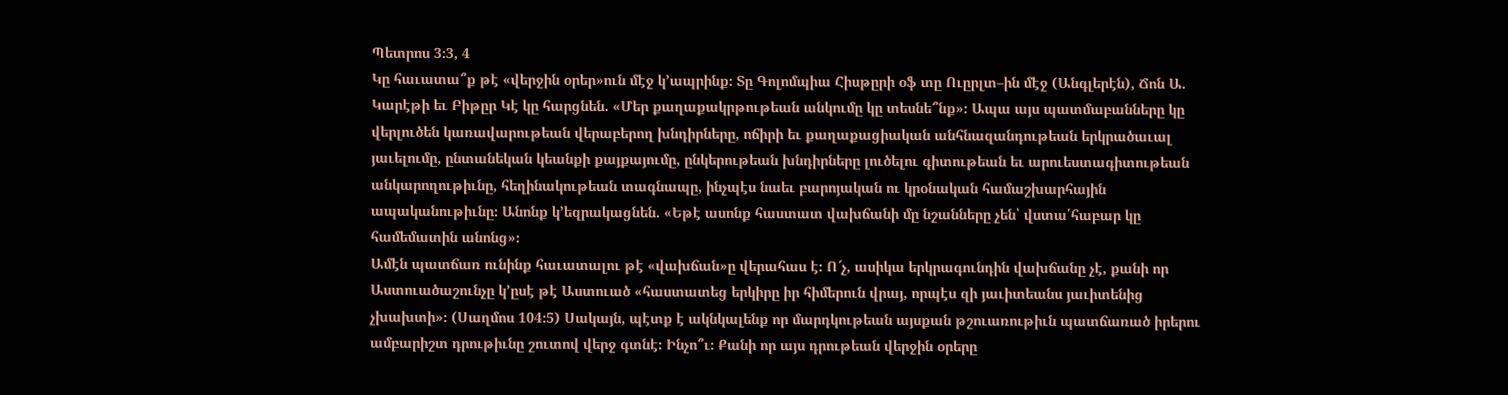Պետրոս 3։3, 4
Կը հաւատա՞ք թէ «վերջին օրեր»ուն մէջ կ’ապրինք։ Տը Գոլոմպիա Հիսթըրի օֆ տը Ուըրլտ–ին մէջ (Անգլերէն), Ճոն Ա. Կարէթի եւ Բիթըր Կէ կը հարցնեն. «Մեր քաղաքակրթութեան անկումը կը տեսնե՞նք»։ Ապա այս պատմաբանները կը վերլուծեն կառավարութեան վերաբերող խնդիրները, ոճիրի եւ քաղաքացիական անհնազանդութեան երկրածաւալ յաւելումը, ընտանեկան կեանքի քայքայումը, ընկերութեան խնդիրները լուծելու գիտութեան եւ արուեստագիտութեան անկարողութիւնը, հեղինակութեան տագնապը, ինչպէս նաեւ բարոյական ու կրօնական համաշխարհային ապականութիւնը։ Անոնք կ’եզրակացնեն. «Եթէ ասոնք հաստատ վախճանի մը նշանները չեն՝ վստա՛հաբար կը համեմատին անոնց»։
Ամէն պատճառ ունինք հաւատալու թէ «վախճան»ը վերահաս է։ Ո՜չ, ասիկա երկրագունդին վախճանը չէ, քանի որ Աստուածաշունչը կ’ըսէ թէ Աստուած «հաստատեց երկիրը իր հիմերուն վրայ, որպէս զի յաւիտեանս յաւիտենից չխախտի»։ (Սաղմոս 104։5) Սակայն, պէտք է ակնկալենք որ մարդկութեան այսքան թշուառութիւն պատճառած իրերու ամբարիշտ դրութիւնը շուտով վերջ գտնէ։ Ինչո՞ւ։ Քանի որ այս դրութեան վերջին օրերը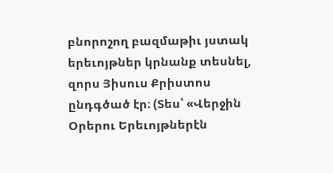բնորոշող բազմաթիւ յստակ երեւոյթներ կրնանք տեսնել, զորս Յիսուս Քրիստոս ընդգծած էր։ (Տես՝ «Վերջին Օրերու Երեւոյթներէն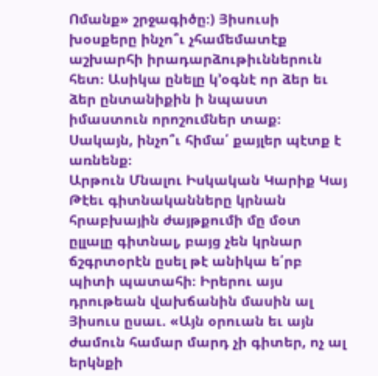Ոմանք» շրջագիծը։) Յիսուսի խօսքերը ինչո՞ւ չհամեմատէք աշխարհի իրադարձութիւններուն հետ։ Ասիկա ընելը կ’օգնէ որ ձեր եւ ձեր ընտանիքին ի նպաստ իմաստուն որոշումներ տաք։ Սակայն, ինչո՞ւ հիմա՛ քայլեր պէտք է առնենք։
Արթուն Մնալու Իսկական Կարիք Կայ
Թէեւ գիտնականները կրնան հրաբխային ժայթքումի մը մօտ ըլլալը գիտնալ, բայց չեն կրնար ճշգրտօրէն ըսել թէ անիկա ե՛րբ պիտի պատահի։ Իրերու այս դրութեան վախճանին մասին ալ Յիսուս ըսաւ. «Այն օրուան եւ այն ժամուն համար մարդ չի գիտեր, ոչ ալ երկնքի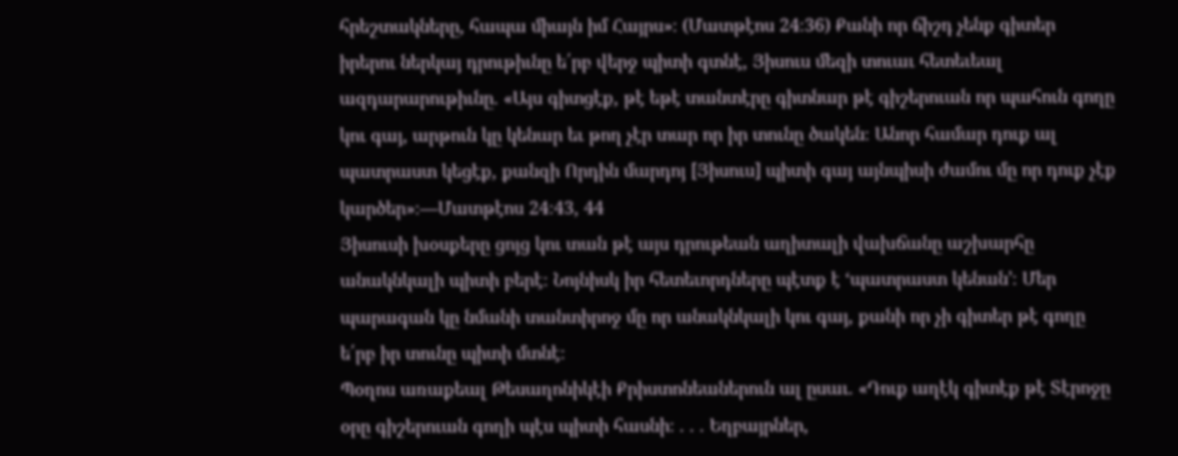հրեշտակները, հապա միայն իմ Հայրս»։ (Մատթէոս 24։36) Քանի որ ճիշդ չենք գիտեր իրերու ներկայ դրութիւնը ե՛րբ վերջ պիտի գտնէ, Յիսուս մեզի տուաւ հետեւեալ ազդարարութիւնը. «Այս գիտցէք, թէ եթէ տանտէրը գիտնար թէ գիշերուան որ պահուն գողը կու գայ, արթուն կը կենար եւ թող չէր տար որ իր տունը ծակեն։ Անոր համար դուք ալ պատրաստ կեցէք, քանզի Որդին մարդոյ [Յիսուս] պիտի գայ այնպիսի ժամու մը որ դուք չէք կարծեր»։—Մատթէոս 24։43, 44
Յիսուսի խօսքերը ցոյց կու տան թէ այս դրութեան աղիտալի վախճանը աշխարհը անակնկալի պիտի բերէ։ Նոյնիսկ իր հետեւորդները պէտք է ‘պատրաստ կենան’։ Մեր պարագան կը նմանի տանտիրոջ մը որ անակնկալի կու գայ, քանի որ չի գիտեր թէ գողը ե՛րբ իր տունը պիտի մտնէ։
Պօղոս առաքեալ Թեսաղոնիկէի Քրիստոնեաներուն ալ ըսաւ. «Դուք աղէկ գիտէք թէ Տէրոջը օրը գիշերուան գողի պէս պիտի հասնի։ . . . Եղբայրներ,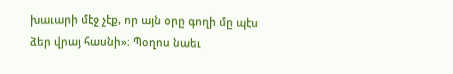խաւարի մէջ չէք, որ այն օրը գողի մը պէս ձեր վրայ հասնի»։ Պօղոս նաեւ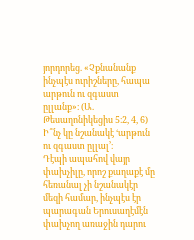յորդորեց. «Չքնանանք ինչպէս ուրիշները, հապա արթուն ու զգաստ ըլլանք»։ (Ա. Թեսաղոնիկեցիս 5։2, 4, 6) Ի՞նչ կը նշանակէ ‘արթուն ու զգաստ ըլլալ’։
Դէպի ապահով վայր փախչիլը, որոշ քաղաքէ մը հեռանալ չի նշանակէր մեզի համար, ինչպէս էր պարագան Երուսաղէմէն փախչող առաջին դարու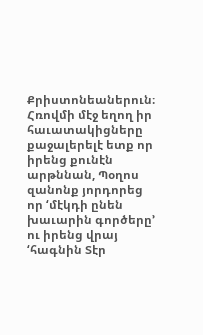Քրիստոնեաներուն։ Հռովմի մէջ եղող իր հաւատակիցները քաջալերելէ ետք որ իրենց քունէն արթննան, Պօղոս զանոնք յորդորեց որ ‘մէկդի ընեն խաւարին գործերը’ ու իրենց վրայ ‘հագնին Տէր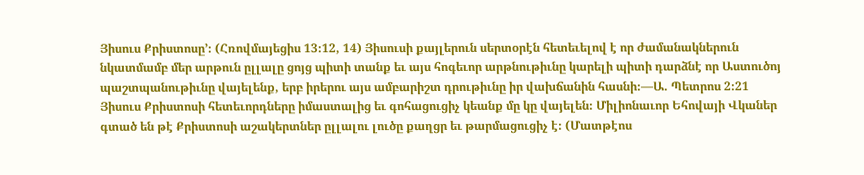Յիսուս Քրիստոսը’։ (Հռովմայեցիս 13։12, 14) Յիսուսի քայլերուն սերտօրէն հետեւելով է որ ժամանակներուն նկատմամբ մեր արթուն ըլլալը ցոյց պիտի տանք եւ այս հոգեւոր արթնութիւնը կարելի պիտի դարձնէ որ Աստուծոյ պաշտպանութիւնը վայելենք, երբ իրերու այս ամբարիշտ դրութիւնը իր վախճանին հասնի։—Ա. Պետրոս 2։21
Յիսուս Քրիստոսի հետեւորդները իմաստալից եւ գոհացուցիչ կեանք մը կը վայելեն։ Միլիոնաւոր Եհովայի Վկաներ գտած են թէ Քրիստոսի աշակերտներ ըլլալու լուծը քաղցր եւ թարմացուցիչ է։ (Մատթէոս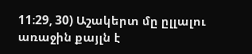11։29, 30) Աշակերտ մը ըլլալու առաջին քայլն է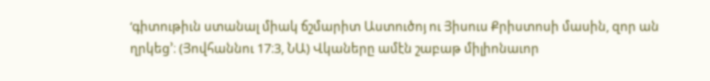‘գիտութիւն ստանալ միակ ճշմարիտ Աստուծոյ ու Յիսուս Քրիստոսի մասին, զոր ան ղրկեց’։ (Յովհաննու 17։3, ՆԱ) Վկաները ամէն շաբաթ միլիոնաւոր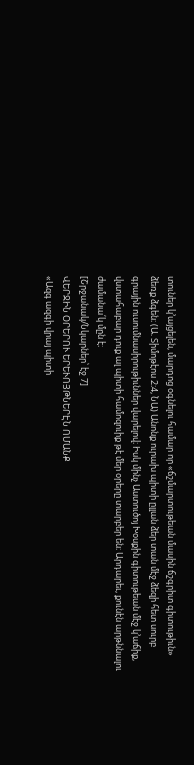տուներ կ’այցելեն, մարդոց օգնելու համար որ «ճշմարտութեան մասին ճշգրիտ գիտութիւն» ձեռք ձգեն։ (Ա. Տիմոթէոս 2։4, ՆԱ) Անոնք ուրախ պիտի ըլլան ձեր տան մէջ ձեզի հետ սուրբ գրային ուսումնասիրութիւններ վարելով։ Իսկ մինչ Աստուծոյ Խօսքին գիտութեան մէջ կ’աճիք, վստահաբար դուք ալ պիտի համոզուիք թէ մեր օրերը տարբեր են։ Արդարեւ, քունէն արթննալու ժամանա՛կ մըն է։
[Շրջանակ/Նկարներ՝ էջ 7]
ՎԵՐՋԻՆ ՕՐԵՐՈՒ ԵՐԵՒՈՅԹՆԵՐԷՆ ՈՄԱՆՔ
«Ազգ ազգի վրայ պիտի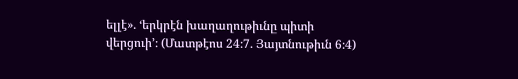ելլէ». ‘երկրէն խաղաղութիւնը պիտի վերցուի’։ (Մատթէոս 24։7. Յայտնութիւն 6։4)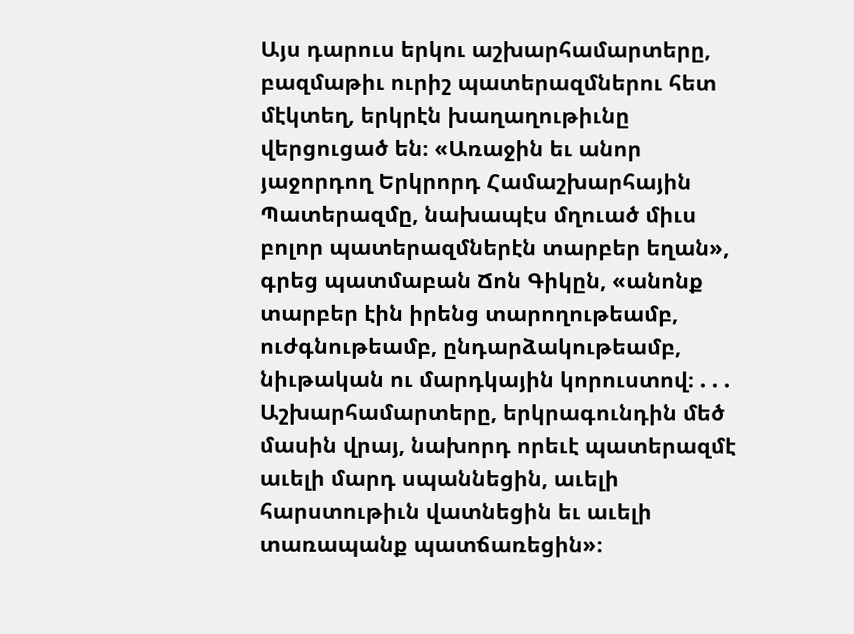Այս դարուս երկու աշխարհամարտերը, բազմաթիւ ուրիշ պատերազմներու հետ մէկտեղ, երկրէն խաղաղութիւնը վերցուցած են։ «Առաջին եւ անոր յաջորդող Երկրորդ Համաշխարհային Պատերազմը, նախապէս մղուած միւս բոլոր պատերազմներէն տարբեր եղան», գրեց պատմաբան Ճոն Գիկըն, «անոնք տարբեր էին իրենց տարողութեամբ, ուժգնութեամբ, ընդարձակութեամբ, նիւթական ու մարդկային կորուստով։ . . . Աշխարհամարտերը, երկրագունդին մեծ մասին վրայ, նախորդ որեւէ պատերազմէ աւելի մարդ սպաննեցին, աւելի հարստութիւն վատնեցին եւ աւելի տառապանք պատճառեցին»։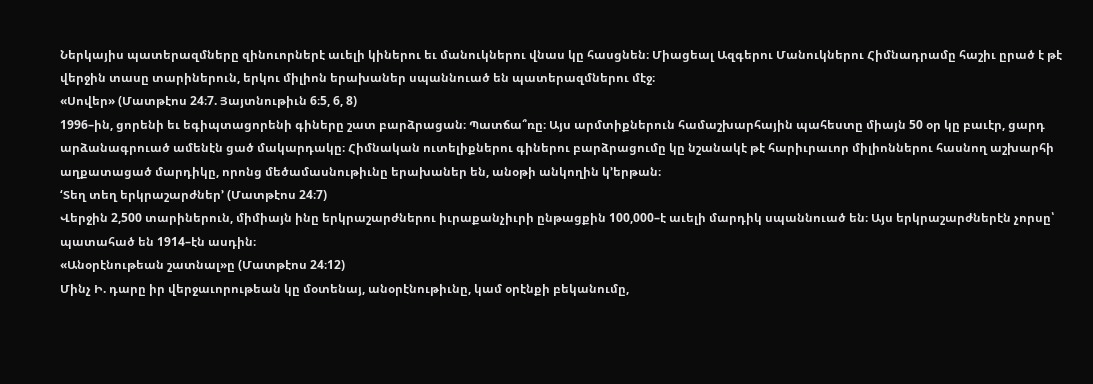Ներկայիս պատերազմները զինուորներէ աւելի կիներու եւ մանուկներու վնաս կը հասցնեն։ Միացեալ Ազգերու Մանուկներու Հիմնադրամը հաշիւ ըրած է թէ վերջին տասը տարիներուն, երկու միլիոն երախաներ սպաննուած են պատերազմներու մէջ։
«Սովեր» (Մատթէոս 24։7. Յայտնութիւն 6։5, 6, 8)
1996–ին, ցորենի եւ եգիպտացորենի գիները շատ բարձրացան։ Պատճա՞ռը։ Այս արմտիքներուն համաշխարհային պահեստը միայն 50 օր կը բաւէր, ցարդ արձանագրուած ամենէն ցած մակարդակը։ Հիմնական ուտելիքներու գիներու բարձրացումը կը նշանակէ թէ հարիւրաւոր միլիոններու հասնող աշխարհի աղքատացած մարդիկը, որոնց մեծամասնութիւնը երախաներ են, անօթի անկողին կ’երթան։
‘Տեղ տեղ երկրաշարժներ’ (Մատթէոս 24։7)
Վերջին 2,500 տարիներուն, միմիայն ինը երկրաշարժներու իւրաքանչիւրի ընթացքին 100,000–է աւելի մարդիկ սպաննուած են։ Այս երկրաշարժներէն չորսը՝ պատահած են 1914–էն ասդին։
«Անօրէնութեան շատնալ»ը (Մատթէոս 24։12)
Մինչ Ի. դարը իր վերջաւորութեան կը մօտենայ, անօրէնութիւնը, կամ օրէնքի բեկանումը,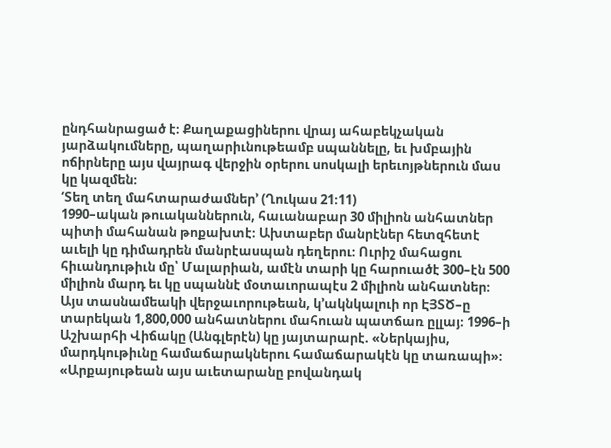ընդհանրացած է։ Քաղաքացիներու վրայ ահաբեկչական յարձակումները, պաղարիւնութեամբ սպաննելը, եւ խմբային ոճիրները այս վայրագ վերջին օրերու սոսկալի երեւոյթներուն մաս կը կազմեն։
‘Տեղ տեղ մահտարաժամներ’ (Ղուկաս 21։11)
1990–ական թուականներուն, հաւանաբար 30 միլիոն անհատներ պիտի մահանան թոքախտէ։ Ախտաբեր մանրէներ հետզհետէ աւելի կը դիմադրեն մանրէասպան դեղերու։ Ուրիշ մահացու հիւանդութիւն մը՝ Մալարիան, ամէն տարի կը հարուածէ 300–էն 500 միլիոն մարդ եւ կը սպաննէ մօտաւորապէս 2 միլիոն անհատներ։ Այս տասնամեակի վերջաւորութեան, կ’ակնկալուի որ ԷՅՏԾ–ը տարեկան 1,800,000 անհատներու մահուան պատճառ ըլլայ։ 1996–ի Աշխարհի Վիճակը (Անգլերէն) կը յայտարարէ. «Ներկայիս, մարդկութիւնը համաճարակներու համաճարակէն կը տառապի»։
«Արքայութեան այս աւետարանը բովանդակ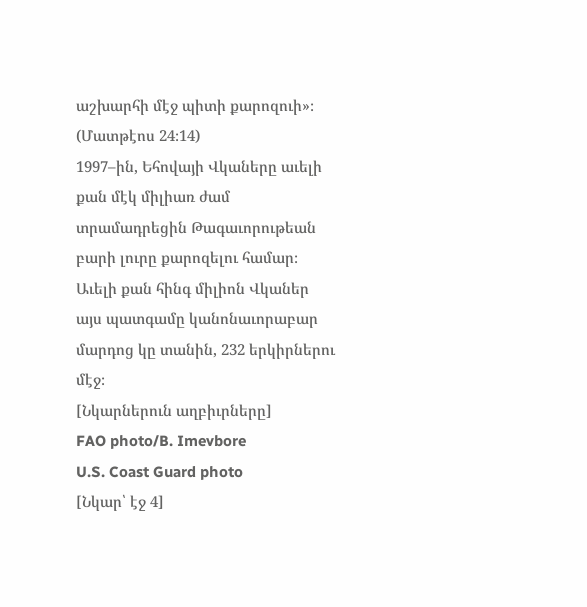աշխարհի մէջ պիտի քարոզուի»։ (Մատթէոս 24։14)
1997–ին, Եհովայի Վկաները աւելի քան մէկ միլիառ ժամ տրամադրեցին Թագաւորութեան բարի լուրը քարոզելու համար։ Աւելի քան հինգ միլիոն Վկաներ այս պատգամը կանոնաւորաբար մարդոց կը տանին, 232 երկիրներու մէջ։
[Նկարներուն աղբիւրները]
FAO photo/B. Imevbore
U.S. Coast Guard photo
[Նկար՝ էջ 4]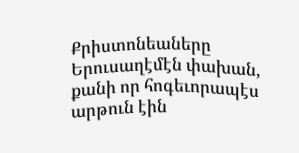Քրիստոնեաները Երուսաղէմէն փախան, քանի որ հոգեւորապէս արթուն էին